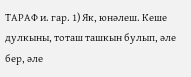ТАРАФ и. гар. 1) Як, юнәлеш. Кеше дулкыны, тоташ ташкын булып, әле бер, әле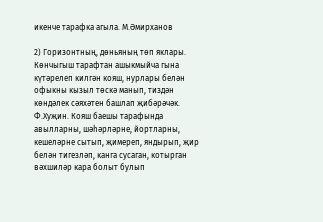икенче тарафка агыла. М.Әмирханов

2) Горизонтның, дөньяның төп яклары. Көнчыгыш тарафтан ашыкмыйча гына күтәрелеп килгән кояш, нурлары белән офыкны кызыл төскә манып, тиздән көндәлек сәяхәтен башлап җибәрәчәк. Ф.Хуҗин. Кояш баешы тарафында авылларны, шәһәрләрне, йортларны, кешеләрне сытып, җимереп, яндырып, җир белән тигезләп, канга сусаган, котырган вәхшиләр кара болыт булып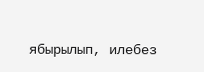ябырылып, илебез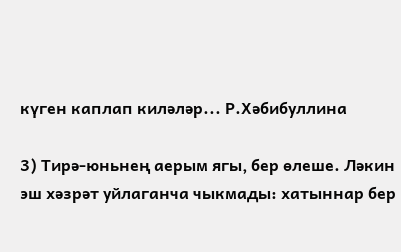күген каплап киләләр... Р.Хәбибуллина

3) Тирә-юньнең аерым ягы, бер өлеше. Ләкин эш хәзрәт уйлаганча чыкмады: хатыннар бер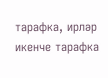тарафка, ирләр икенче тарафка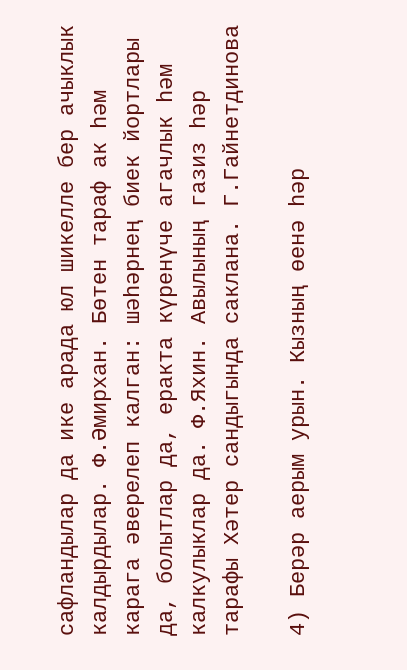сафландылар да ике арада юл шикелле бер ачыклык калдырдылар. Ф.Әмирхан. Бөтен тараф ак һәм карага әверелеп калган: шәһәрнең биек йортлары да, болытлар да, еракта күренүче агачлык һәм калкулыклар да. Ф.Яхин. Авылының газиз һәр тарафы Хәтер сандыгында саклана. Г.Гайнетдинова

4) Берәр аерым урын. Кызның өенә һәр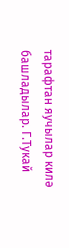тарафтан яучылар килә башладылар. Г.Тукай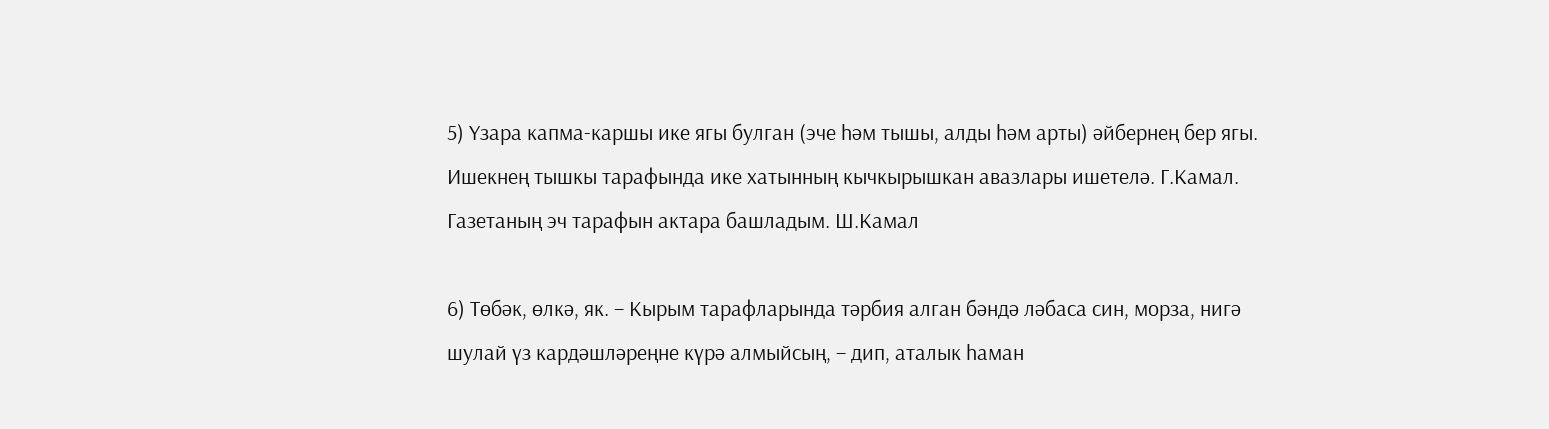5) Үзара капма-каршы ике ягы булган (эче һәм тышы, алды һәм арты) әйбернең бер ягы. Ишекнең тышкы тарафында ике хатынның кычкырышкан авазлары ишетелә. Г.Камал. Газетаның эч тарафын актара башладым. Ш.Камал

6) Төбәк, өлкә, як. – Кырым тарафларында тәрбия алган бәндә ләбаса син, морза, нигә шулай үз кардәшләреңне күрә алмыйсың, – дип, аталык һаман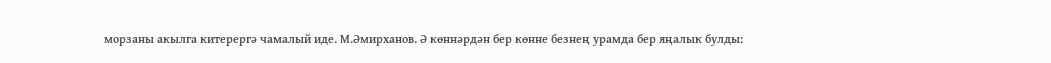морзаны акылга китерергә чамалый иде. М.Әмирханов. Ә көннәрдән бер көнне безнең урамда бер яңалык булды: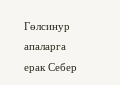Гөлсинур апаларга ерак Себер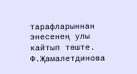тарафларыннан энесенең улы кайтып төште. Ф.Җамалетдинова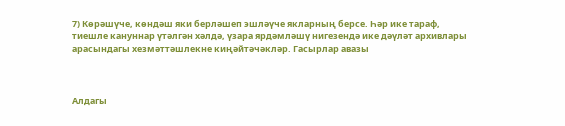7) Көрәшүче, көндәш яки берләшеп эшләүче якларның берсе. Һәр ике тараф, тиешле кануннар үтәлгән хәлдә, үзара ярдәмләшү нигезендә ике дәүләт архивлары арасындагы хезмәттәшлекне киңәйтәчәкләр. Гасырлар авазы



Алдагы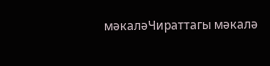мәкаләЧираттагы мәкалә